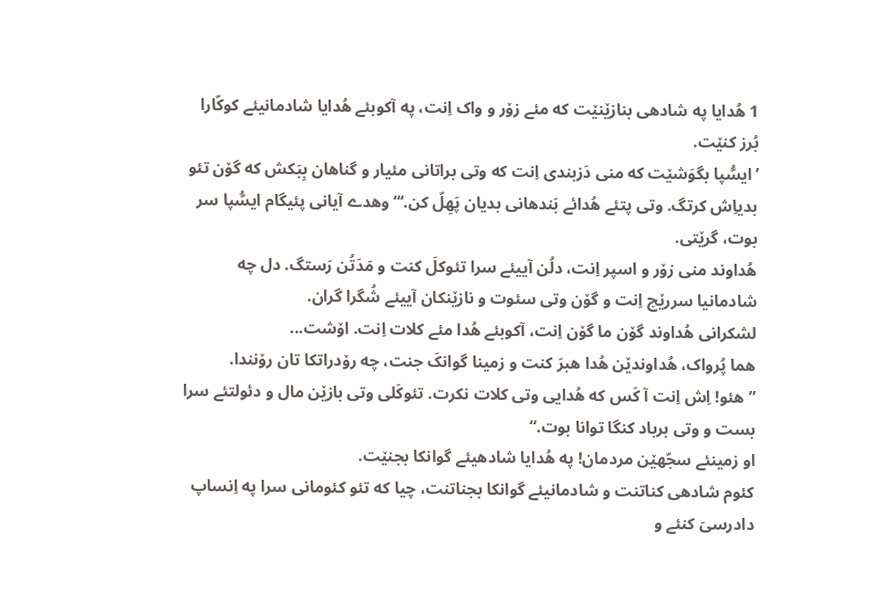1 هُدایا په شادهی بنازێنێت که مئے زۆر و واک اِنت، په آکوبئے هُدایا شادمانیئے کوکّارا بُرز کنێت.
’ایسُّپا بگوَشێت که منی دَزبندی اِنت که وتی براتانی مئیار و گناهان بِبَکش که گۆن تئو بدیاِش کرتگ. وتی پتئے هُدائے بَندهانی بدیان پَهِلّ کن.‘“ وهدے آیانی پئیگام ایسُّپا سر بوت، گرێتی.
هُداوند منی زۆر و اسپر اِنت، دلُن آییئے سرا تئوکلَ کنت و مَدَتُن رَستگ. دل چه شادمانیا سررێچ اِنت و گۆن وتی سئوت و نازێنکان آییئے شُگرا گران.
لشکرانی هُداوند گۆن ما گۆن اِنت، آکوبئے هُدا مئے کلات اِنت. اۆشت...
هما پُرواک، هُداوندێن هُدا هبرَ کنت و زمینا گوانکَ جنت، چه رۆدراتکا تان رۆنندا.
”هئو! اِش اِنت آ کَس که هُدایی وتی کلات نکرت. تئوکَلی وتی بازێن مال و دئولتئے سرا بست و وتی برباد کنگا توانا بوت.“
او زمینئے سجّهێن مردمان! په هُدایا شادهیئے گوانکا بجنێت.
کئوم شادهی کناتنت و شادمانیئے گوانکا بجناتنت، چیا که تئو کئومانی سرا په اِنساپ دادرسیَ کنئے و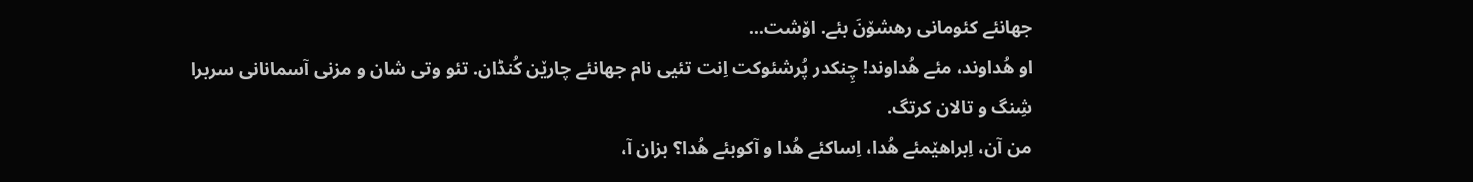جهانئے کئومانی رهشۆنَ بئے. اۆشت...
او هُداوند، مئے هُداوند! چِنکدر پُرشئوکت اِنت تئیی نام جهانئے چارێن کُنڈان. تئو وتی شان و مزنی آسمانانی سربرا شِنگ و تالان کرتگ.
من آن، اِبراهێمئے هُدا، اِساکئے هُدا و آکوبئے هُدا؟ بزان آ،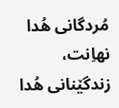مُردگانی هُدا نهاِنت، زندگێنانی هُدا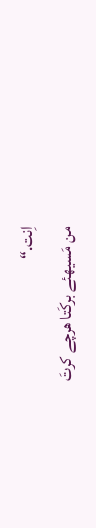اِنت.“
من مَسیهئے برکَتا هرچے کرتَ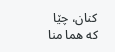کنان، چێا که هما منا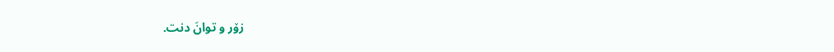زۆر و توانَ دنت.